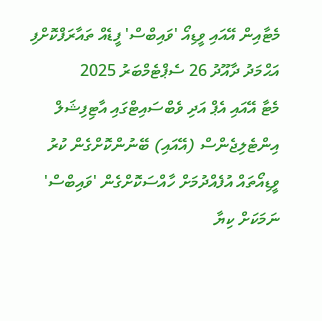މެޓާއިން އޭއައި ވީޑިއޯ 'ވައިބްސް' ފީޑެއް ތައާރަފްކޮށްފި
އަޙްމަދު ދާއޫދު 26 ސެޕްޓެމްބަރު 2025
މެޓާ އޭއައި އެޕް އަދި ވެބްސައިޓްގައި އާޓިފިޝަލް އިންޓެލިޖެންސް (އޭއައި) ބޭނުންކޮށްގެން ކުރު ވީޑިއޯތައް އުފެއްދުމަށް ހާއްސަކޮށްގެން 'ވައިބްސް' ނަމަކަށް ކިޔާ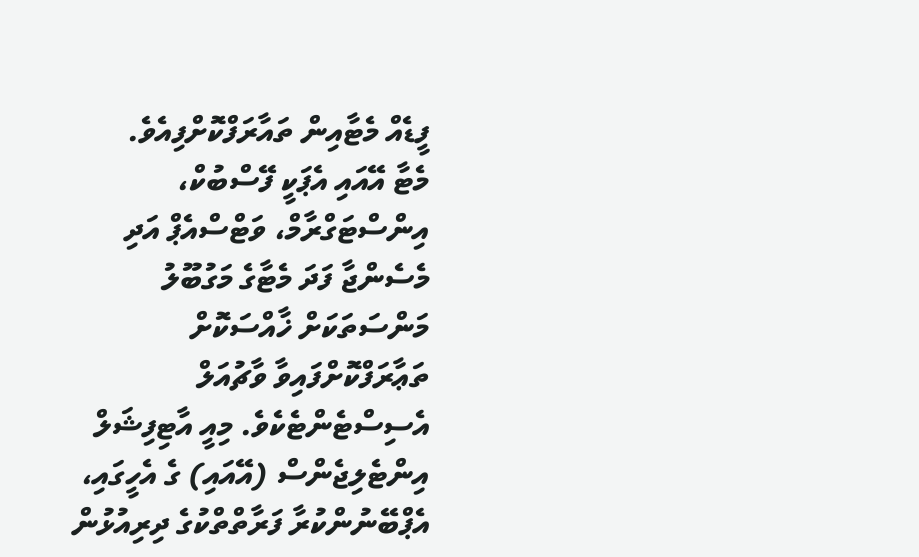ފީޑެއް މެޓާއިން ތައާރަފްކޮށްފިއެވެ.
މެޓާ އޭއައި އެޕަކީ ފޭސްބުކް، އިންސްޓަގްރާމް، ވަޓްސްއެޕް އަދި މެސެންޖާ ފަދަ މެޓާގެ މަގުބޫލު މަންސަތަކަށް ޚާއްސަކޮށް ތަޢާރަފްކޮށްފައިވާ ވާޗުއަލް އެސިސްޓެންޓެކެވެ. މިއީ އާޓިފިޝަލް އިންޓެލިޖެންސް (އޭއައި) ގެ އެހީގައި، އެޕްބޭނުންކުރާ ފަރާތްތްކުގެ ދިރިއުޅުން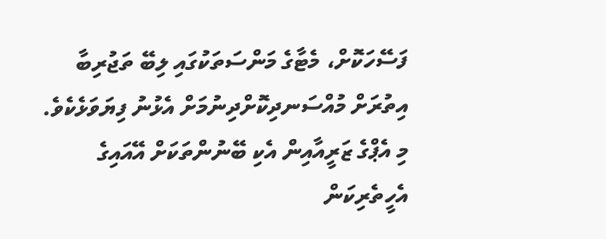ފަސޭހަކޮށް، މެޓާގެ މަންސަތަކުގައި ލިބޭ ތަޖުރިބާ އިތުރަށް މުއްސަނދިކޮށްދިނުމަށް އެޅުނު ފިޔަވަޅެކެވެ. މި އެޕްގެ ޒަރީއާއިން އެކި ބޭނުންތަކަށް އޭއައިގެ އެހީތެރިކަން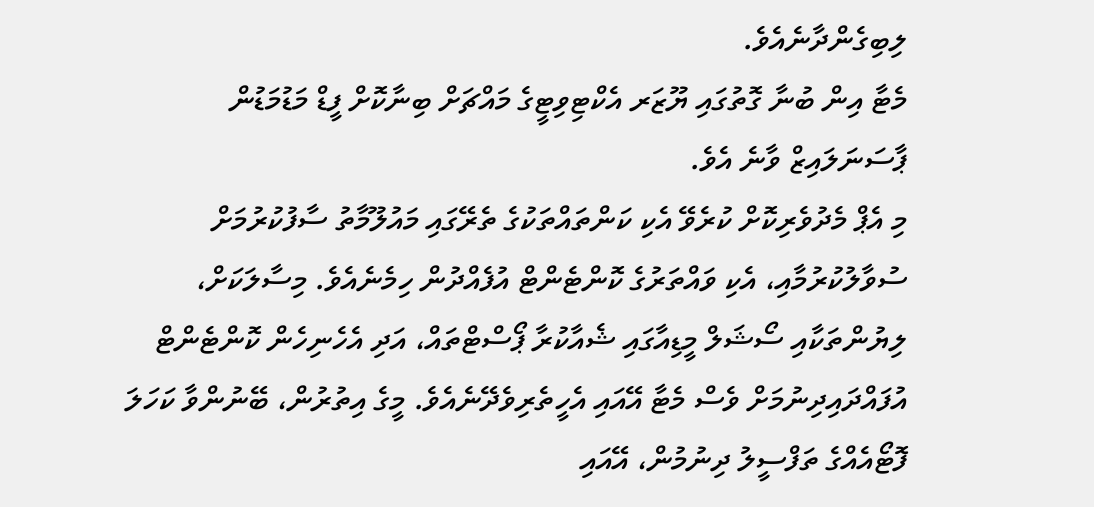ލިބިގެންދާނެއެވެ.
މެޓާ އިން ބުނާ ގޮތުގައި ޔޫޒަރ އެކްޓިވިޓީގެ މައްޗަށް ބިނާކޮށް ފީޑް މަޑުމަޑުން ޕާސަނަލައިޒް ވާނެ އެވެ.
މި އެޕް މެދުވެރިކޮށް ކުރެވޭ އެކި ކަންތައްތަކުގެ ތެރޭގައި މައުލޫމާތު ސާފުކުރުމަށް ސުވާލުކުރުމާއި، އެކި ވައްތަރުގެ ކޮންޓެންޓް އުފެއްދުން ހިމެނެއެވެ. މިސާލަކަށް، ލިޔުންތަކާއި ސޯޝަލް މީޑިއާގައި ޝެއާކުރާ ޕޯސްޓްތައް، އަދި އެހެނިހެން ކޮންޓެންޓް އުފައްދައިދިނުމަށް ވެސް މެޓާ އޭއައި އެހީތެރިވެދޭނެއެވެ. މީގެ އިތުރުން، ބޭނުންވާ ކަހަލަ ފޮޓޯއެއްގެ ތަފްސީލު ދިނުމުން، އޭއައި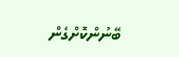ބޭނުންކޮށްގެން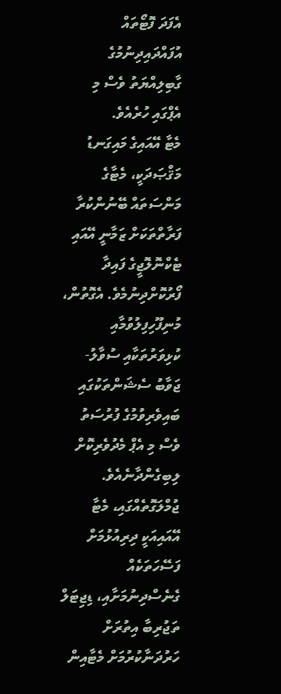އެފަދަ ފޮޓޯތައް އުފައްދައިދިނުމުގެ ގާބިލިއްޔަތު ވެސް މި އެޕްގައި ހުރެއެވެ.
މެޓާ އޭއައިގެ މައިގަނޑު މަޤްޞަދަކީ، މެޓާގެ މަންސަތައް ބޭނުންކުރާ ފަރާތްތަކަށް ޒަމާނީ އޭއައި ޓެކްނޮލޮޖީގެ ފައިދާ ފޯރުކޮށްދިނުމެވެ. އެގޮތުން، މުނިފޫހިފިލުވުމާއި ކުޅިވަރުތަކާއި ސުވާލު-ޖަވާބު ސެޝަންތަކުގައި ބައިވެރިވުމުގެ ފުރުސަތު ވެސް މި އެޕް މެދުވެރިކޮށް ލިބިގެންދާނެއެވެ. ޖުމްލަގޮތެއްގައި، މެޓާ އޭއައިއަކީ ދިރިއުޅުމަށް ފަސޭހަތަކެއް ގެނެސްދިނުމަށާއި، ޑިޖިޓަލް ތަޖުރިބާ އިތުރަށް ހަރުދަނާކުރުމަށް މެޓާއިން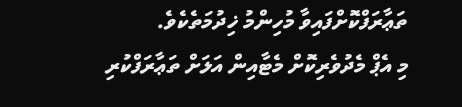ތަޢާރަފްކޮށްފައިވާ މުހިންމު ޚިދުމަތެކެވެ.
މި އެޕް މެދުވެރިކޮށް މެޓާއިން އަލަށް ތަޢާރަފްކުރި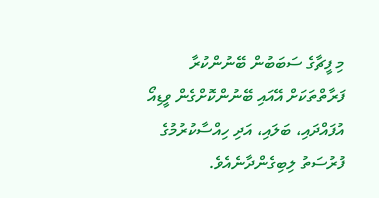މި ފީޗާގެ ސަބަބުން ބޭނުންކުރާ ފަރާތްތަކަށް އޭއައި ބޭނުންކޮށްގެން ވީޑިއޯ އުފައްދައި، ބަލައި، އަދި ހިއްސާކުރުމުގެ ފުރުސަތު ލިބިގެންދާނެއެވެ.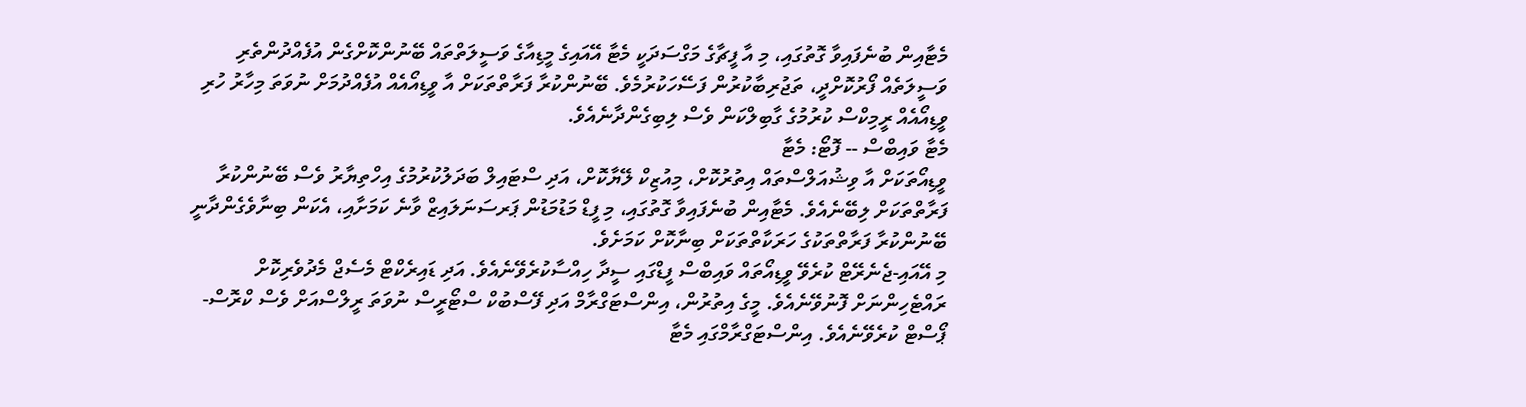މެޓާއިން ބުނެފައިވާ ގޮތުގައި، މި އާ ފީޗާގެ މަގްސަދަކީ މެޓާ އޭއައިގެ މީޑިއާގެ ވަސީލަތްތައް ބޭނުންކޮށްގެން އުފެއްދުންތެރި ވަސީލަތެއް ފޯރުކޮށްދީ، ތަޖުރިބާކުރުން ފަސޭހަކުރުމެވެ. ބޭނުންކުރާ ފަރާތްތަކަށް އާ ވީޑިއޯއެއް އުފެއްދުމަށް ނުވަތަ މިހާރު ހުރި ވީޑިއޯއެއް ރީމިކްސް ކުރުމުގެ ގާބިލްކަން ވެސް ލިބިގެންދާނެއެވެ.
މެޓާ ވައިބްސް -- ފޮޓޯ: މެޓާ
ވީޑިއޯތަކަށް އާ ވިޝުއަލްސްތައް އިތުރުކޮށް، މިއުޒިކް ލޭޔާކޮށް، އަދި ސްޓައިލް ބަދަލުކުރުމުގެ އިހްތިޔާރު ވެސް ބޭނުންކުރާ ފަރާތްތަކަށް ލިބޭނެއެވެ. މެޓާއިން ބުނެފައިވާ ގޮތުގައި، މި ފީޑް މަޑުމަޑުން ޕަރސަނަލައިޒް ވާނެ ކަމަށާއި، އެކަން ބިނާވެގެންދާނީ ބޭނުންކުރާ ފަރާތްތަކުގެ ހަރަކާތްތަކަށް ބިނާކޮށް ކަމަށެވެ.
މި އޭއައި-ޖެނެރޭޓް ކުރެވޭ ވީޑިއޯތައް ވައިބްސް ފީޑްގައި ސީދާ ހިއްސާކުރެވޭނެއެވެ. އަދި ޑައިރެކްޓް މެސެޖް މެދުވެރިކޮށް ރައްޓެހިންނަށް ފޮނުވޭނެއެވެ. މީގެ އިތުރުން، އިންސްޓަގްރާމް އަދި ފޭސްބުކް ސްޓޯރީސް ނުވަތަ ރީލްސްއަށް ވެސް ކްރޮސް-ޕޯސްޓް ކުރެވޭނެއެވެ. އިންސްޓަގްރާމްގައި މެޓާ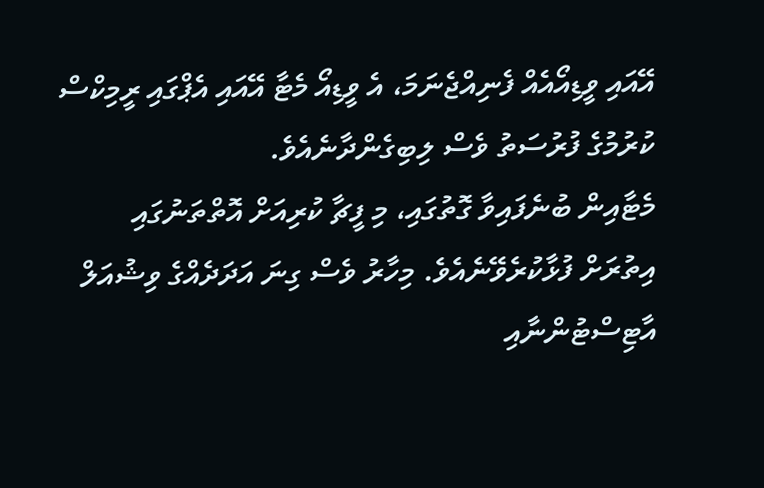އޭއައި ވީޑިއޯއެއް ފެނިއްޖެނަމަ، އެ ވީޑިއޯ މެޓާ އޭއައި އެޕްގައި ރީމިކްސް ކުރުމުގެ ފުރުސަތު ވެސް ލިބިގެންދާނެއެވެ.
މެޓާއިން ބުނެފައިވާ ގޮތުގައި، މި ފީޗާ ކުރިއަށް އޮތްތަނުގައި އިތުރަށް ފުޅާކުރެވޭނެއެވެ. މިހާރު ވެސް ގިނަ އަދަދެއްގެ ވިޝުއަލް އާޓިސްޓުންނާއި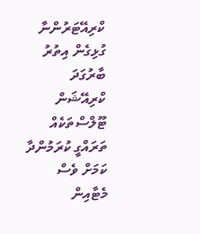ކްރިއޭޓަރުންނާ ގުޅިގެން އިތުރު ބާރުގަދަ ކްރިއޭޝަން ޓޫލްސްތަކެއް ތަރައްގީ ކުރަމުންދާ ކަމަށް ވެސް މެޓާއިން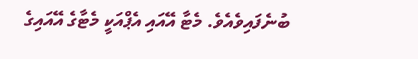ބުނެފައިވެއެވެ. މެޓާ އޭއައި އެޕްއަކީ މެޓާގެ އޭއައިގެ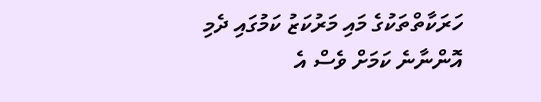ހަރަކާތްތަކުގެ މައި މަރުކަޒު ކަމުގައި ދެމި އޮންނާނެ ކަމަށް ވެސް އެ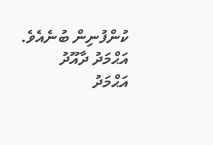ކުންފުނިން ބުނެއެވެ.
އަޙްމަދު ދާއޫދު
އަޙްމަދު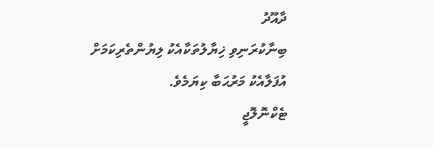ދާއޫދު
ބިނާކުރަނިވި ޚިޔާލުތަކާއެކު ލިޔުންތެރިކަމަށް އުފަލާއެކު މަރުޙަބާ ކިޔަމެވެ.
ޓެކްނޮލޮޖީ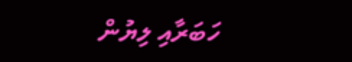ހަބަރާއި ލިޔުން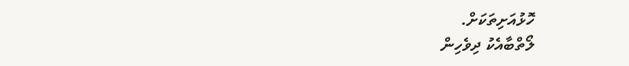ހޮޅުއަށިތަކަށް.
ލޯތްބާއެކު ދިވެހިން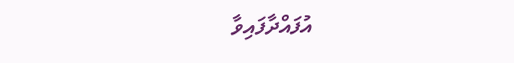އުފައްދާފައިވާ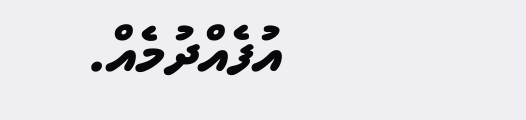އުފެއްދުމެއް.